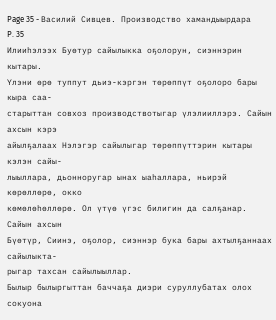Page 35 - Василий Сивцев. Производство хамандыырдара
P. 35
Илииһэлээх Буөтур сайылыкка оҕолорун, сиэннэрин кытары.
Үлэни өрө туппут дьиэ-кэргэн төрөппүт оҕолоро бары кыра саа-
старыттан совхоз производствотыгар үлэлииллэрэ. Сайын ахсын кэрэ
айылҕалаах Нэлэгэр сайылыгар төрөппүттэрин кытары кэлэн сайы-
лыыллара, дьонноругар ынах ыаһаллара, ньирэй көрөллөрө, окко
көмөлөһөллөрө. Ол үтүө үгэс билигин да салҕанар. Сайын ахсын
Бүөтүр, Сиинэ, оҕолор, сиэннэр бука бары ахтылҕаннаах сайылыкта-
рыгар тахсан сайылыыллар.
Былыр былыргыттан баччаҕа диэри суруллубатах олох сокуона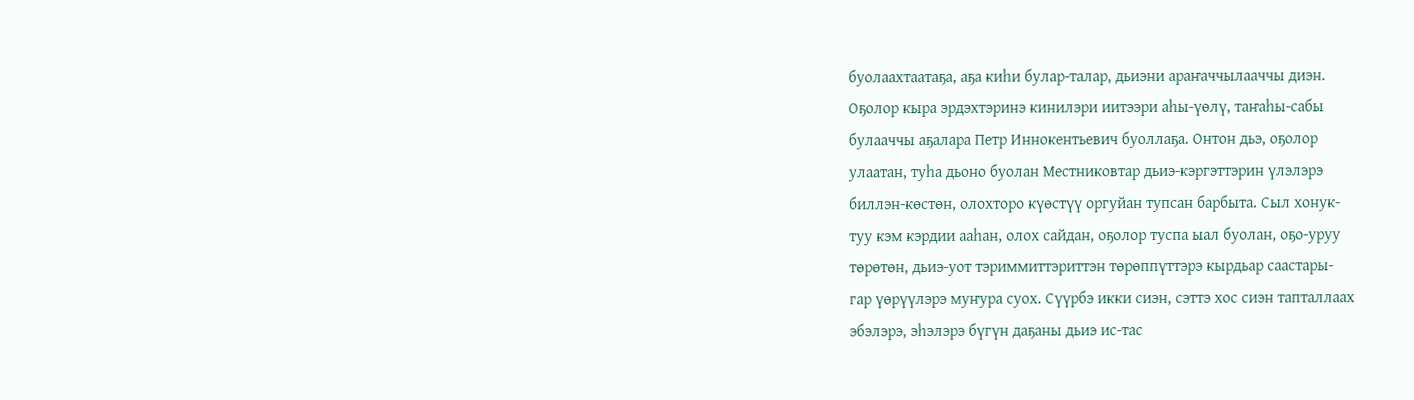буолаахтаатаҕа, аҕа киһи булар-талар, дьиэни араҥаччылааччы диэн.
Оҕолор кыра эрдэхтэринэ кинилэри иитээри аһы-үөлү, таҥаһы-сабы
булааччы аҕалара Петр Иннокентьевич буоллаҕа. Онтон дьэ, оҕолор
улаатан, туһа дьоно буолан Местниковтар дьиэ-кэргэттэрин үлэлэрэ
биллэн-көстөн, олохторо күөстүү оргуйан тупсан барбыта. Сыл хонук-
туу кэм кэрдии ааһан, олох сайдан, оҕолор туспа ыал буолан, оҕо-уруу
төрөтөн, дьиэ-уот тэриммиттэриттэн төрөппүттэрэ кырдьар саастары-
гар үөрүүлэрэ муҥура суох. Сүүрбэ икки сиэн, сэттэ хос сиэн тапталлаах
эбэлэрэ, эһэлэрэ бүгүн даҕаны дьиэ ис-тас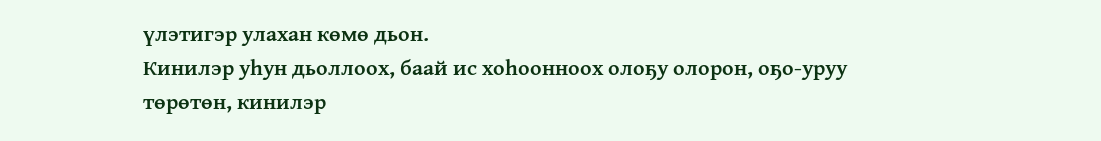үлэтигэр улахан көмө дьон.
Кинилэр уһун дьоллоох, баай ис хоһоонноох олоҕу олорон, оҕо-уруу
төрөтөн, кинилэр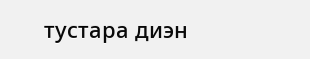тустара диэн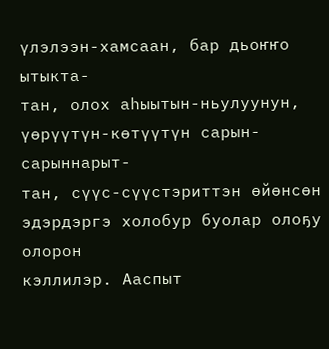үлэлээн-хамсаан, бар дьоҥҥо ытыкта-
тан, олох аһыытын-ньулуунун, үөрүүтүн-көтүүтүн сарын-сарыннарыт-
тан, сүүс-сүүстэриттэн өйөнсөн эдэрдэргэ холобур буолар олоҕу олорон
кэллилэр. Ааспыт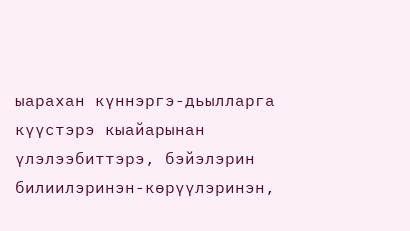ыарахан күннэргэ-дьылларга күүстэрэ кыайарынан
үлэлээбиттэрэ, бэйэлэрин билиилэринэн-көрүүлэринэн,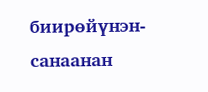биирөйүнэн-
санаанан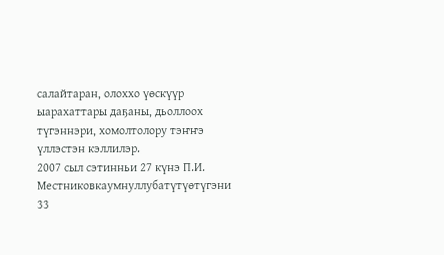салайтаран, олоххо үөскүүр ыарахаттары даҕаны, дьоллоох
түгэннэри, хомолтолору тэҥҥэ үллэстэн кэллилэр.
2007 сыл сэтинньи 27 күнэ П.И. Местниковкаумнуллубатүтүөтүгэни
33